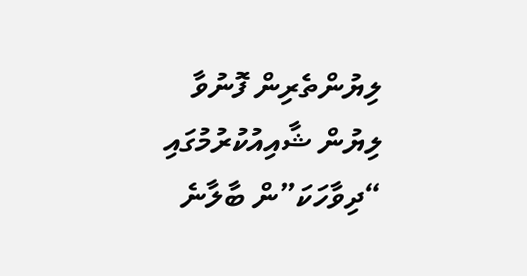ލިޔުންތެރިން ފޮނުވާ ލިޔުން ޝާއިއުކުރުމުގައި “ދިވާހަކަ”ން ބާލާނެ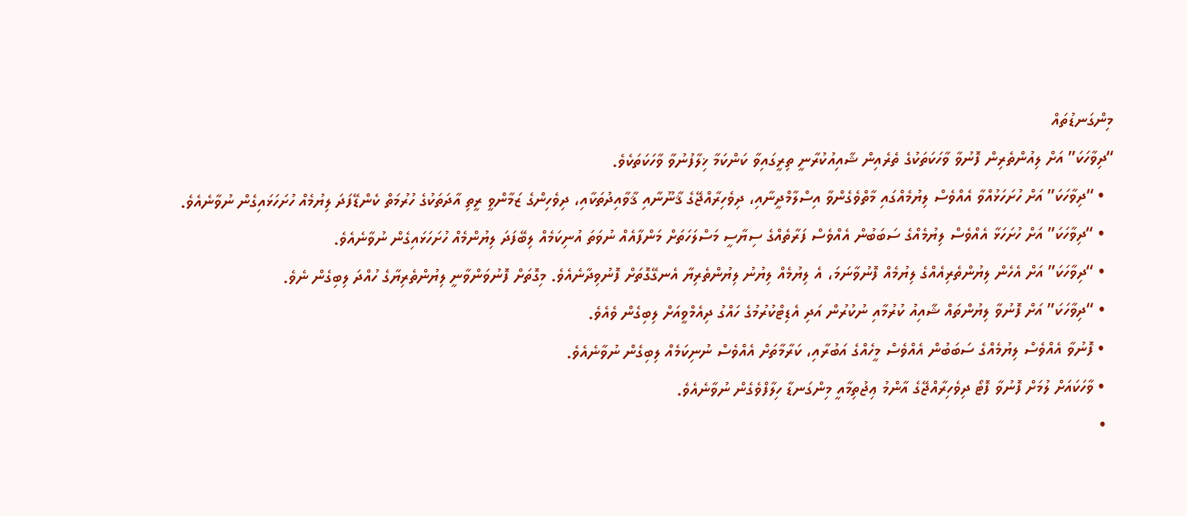މިންގަނޑުތައް
“ދިވާހަކަ” އަށް ލިއުންތެރިން ފޮނުވާ ވާހަކަތަކުގެ ތެރެއިން ޝާއިއުކުރާނީ ތިރީގައިވާ ކަންކަމާ ޚިލާފުނުވާ ވާހަކަތަކެވެ.
  • “ދިވާހަކަ” އަށް ހުށަހަޅުއްވާ އެއްވެސް ލިޔުމެއްގައި މާތްވެގެންވާ އިސްލާމްދީނާއި، ދިވެހިރާއްޖޭގެ ޤާނޫނާއި ޤާވާއިދުތަކާއި، ދިވެހިންގެ ޒަމާންވީ ރީތި އާދަތަކުގެ ހުރުމަތް ކެންޑޭފަދަ ލިޔުމެއް ހުށަހަޅައިގެން ނުވާނެއެވެ.
  • “ދިވާހަކަ” އަށް ހުށަހަޅާ އެއްވެސް ލިޔުމެއްގެ ސަބަބުން އެއްވެސް ފަރާތެއްގެ ސިޔާސީ މަސްލަހަތަށް މަންފާއެއް ނުވަތަ އުނިކަމެއް ލިބޭފަދަ ލިޔުންމެއް ހުށަހަޅައިގެން ނުވާނެއެވެ.
  • “ދިވާހަކަ” އަށް އެހެން ލިޔުންތެރިއެއްގެ ލިޔުމެއް ފޮނުވާނަމަ، އެ ލިޔުމެއް ލިޔުނު ލިޔުންތެރިޔާ އެނގޭގޮތަށް ފޮނުވިދާނެއެވެ. މިގޮތަށް ފޮނުވަންވާނީ ލިޔުންތެރިޔާގެ ހުއްދަ ލިބިގެން ނެވެ.
  • “ދިވާހަކަ” އަށް ފޮނުވާ ލިޔުންތައް ޝާއިއު ކުރުމާއި ނުކުރުން އަދި އެޑިޓްކުރުމުގެ ހައްގު ދިއެމްވީއަށް ލިބިގެން ވެއެވެ.
  • ފޮނުވާ އެއްވެސް ލިޔުމެއްގެ ސަބަބުން އެއްވެސް މީހެއްގެ އަބުރާއި، ކަރާމާތަށް އެއްވެސް ނުނިކަމެއް ލިބިގެން ނުވާނެއެވެ.
  • ވާހަކައަށް ލުމަށް ފޮނުވާ ފޮޓޯ ދިވެހިރާއްޖޭގެ އާންމު ޢިޖުތިމާއީ މިންގަނޑާ ހިލާފްވެގެން ނުވާނެއެވެ.
  •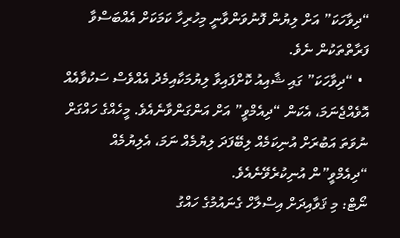“ދިވާހަކަ” އަށް ލިޔުން ފޮނުވަންވާނީ މިހުރިހާ ކަމަކަށް އެއްބަސްވާ ފަރާތްތަކުން ނެވެ.
  • “ދިވާހަކަ” ގައި ޝާއިއު ކޮށްފައިވާ ލިޔުމަކާއިމެދު އެއްވެސް ސަކުވާއެއް އޮވެއްޖެނަމަ، އެކަން “ދިއެމްވީ” އަށް އަންގަންވާނެއެވެ. މީހެއްގެ ހައްގަށް ނުވަތަ އަބުރަށް އުނިކަމެއް ލިބޭފަދަ ލިޔުމެއް ނަމަ، އެލިޔުމެއް “ދިއެމްވީ”ން އުނިކުރެވޭނެއެވެ.
ނޯޓް: މި ޤަވާއިދަށް އިސްލާހް ގެނައުމުގެ ހައްގު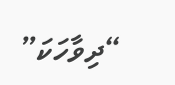“ދިވާހަކަ”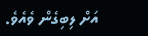އަށް ލިބިގެން ވެއެވެ.